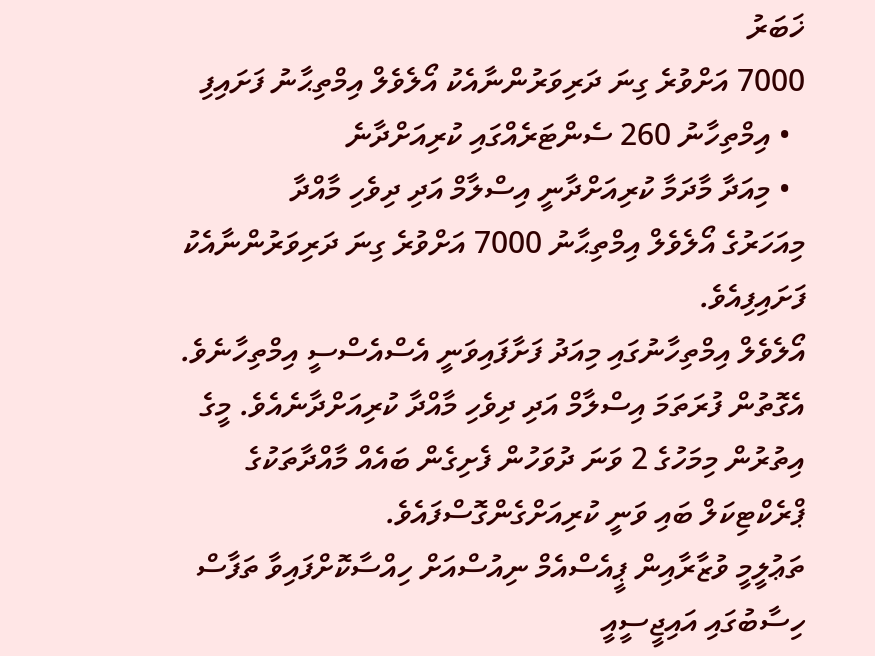ޚަބަރު
7000 އަށްވުރެ ގިނަ ދަރިވަރުންނާއެކު އޯލެވެލް އިމްތިޙާނު ފަށައިފި
  • އިމްތިހާނު 260 ސެންޓަރެއްގައި ކުރިއަށްދާނެ
  • މިއަދާ މާދަމާ ކުރިއަށްދާނީ އިސްލާމް އަދި ދިވެހި މާއްދާ
މިއަހަރުގެ އޯލެވެލް އިމްތިޙާނު 7000 އަށްވުރެ ގިނަ ދަރިވަރުންނާއެކު ފަށައިފިއެވެ.
އޯލެވެލް އިމްތިހާނުގައި މިއަދު ފަށާފައިވަނީ އެސްއެސްސީ އިމްތިހާނެވެ. އެގޮތުން ފުރަތަމަ އިސްލާމް އަދި ދިވެހި މާއްދާ ކުރިއަށްދާނެއެވެ. މީގެ އިތުރުން މިމަހުގެ 2 ވަނަ ދުވަހުން ފެށިގެން ބައެއް މާއްދާތަކުގެ ޕްރެކްޓިކަލް ބައި ވަނީ ކުރިއަށްގެންގޮސްފައެވެ.
ތަޢުލީމީ ވުޒާރާއިން ޕީއެސްއެމް ނިއުސްއަށް ހިއްސާކޮށްފައިވާ ތަފާސް ހިސާބުގައި އައިޖީސީއީ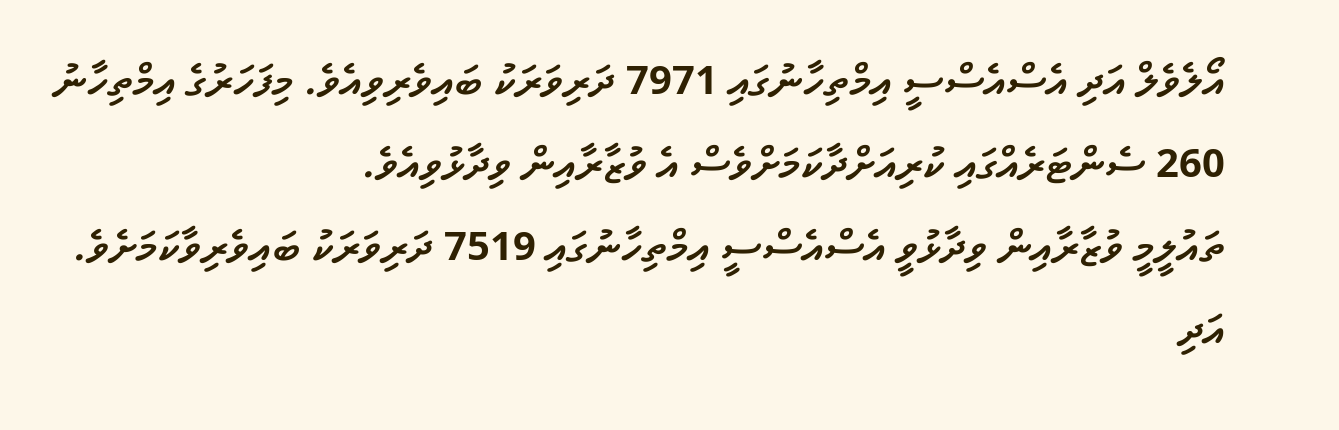އޯލެވެލް އަދި އެސްއެސްސީ އިމްތިހާނުގައި 7971 ދަރިވަރަކު ބައިވެރިވިއެވެ. މިފަހަރުގެ އިމްތިހާނު 260 ސެންޓަރެއްގައި ކުރިއަށްދާކަމަށްވެސް އެ ވުޒާރާއިން ވިދާޅުވިއެވެ.
ތައުލީމީ ވުޒާރާއިން ވިދާޅުވީ އެސްއެސްސީ އިމްތިހާނުގައި 7519 ދަރިވަރަކު ބައިވެރިވާކަމަށެވެ. އަދި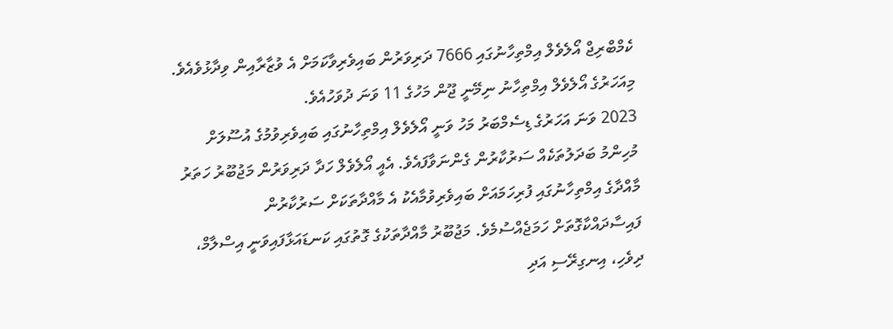ކެމްބްރިޖް އޯލެވެލް އިމްތިހާނުގައި 7666 ދަރިވަރުން ބައިވެރިވާކަމަށް އެ ވުޒާރާއިން ވިދާޅުވެއެވެ. މިއަހަރުގެ އޯލެވެލް އިމްތިހާނު ނިމޭނީ ޖޫން މަހުގެ 11 ވަނަ ދުވަހުއެވެ.
2023 ވަނަ އަހަރުގެ ޑިސެމްބަރު މަހު ވަނީ އޯލެވެލް އިމްތިހާނުގައި ބައިވެރިވުމުގެ އުސޫލަށް މުހިންމު ބަދަލުތަކެއް ސަރުކާރުން ގެންނަވާފައެވެ. އެއީ އޯލެވެލް ހަދާ ދަރިވަރުން މަޖުބޫރު ހަތަރު މާއްދާގެ އިމްތިހާނުގައި ފުރިހަމައަށް ބައިވެރިވުމާއެކު އެ މާއްދާތަކަށް ސަރުކާރުން ފައިސާދައްކާގޮތަށް ހަމަޖެއްސުމެވެ. މަޖުބޫރު މާއްދާތަކުގެ ގޮތުގައި ކަނޑައަޅާފައިވަނީ އިސްލާމް، ދިވެހި، އިނގިރޭސި އަދި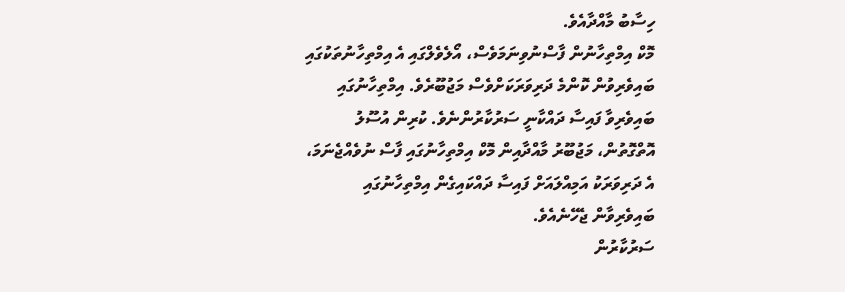ހިސާބު މާއްދާއެވެ.
މޮކް އިމްތިހާނުން ފާސްނުވިނަމަވެސް، އޯލެވެލްގައި އެ އިމްތިހާނުތަކުގައި ބައިވެރިވުން ކޮންމެ ދަރިވަރަކަށްވެސް މަޖުބޫރެވެ. އިމްތިހާނުގައި ބައިވެރިވާ ފައިސާ ދައްކާނީ ސަރުކާރުންނެވެ. ކުރިން އުސޫލު އޮތްގޮތުން، މަޖުބޫރު މާއްދާއިން މޮކް އިމްތިހާނުގައި ފާސް ނުވެއްޖެނަމަ، އެ ދަރިވަރަކު އަމިއްލައަށް ފައިސާ ދައްކައިގެން އިމްތިހާނުގައި ބައިވެރިވާން ޖެހޭނެއެވެ.
ސަރުކާރުން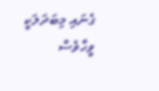ގެނައި މިބަދަލަކީ ވީހާވެސް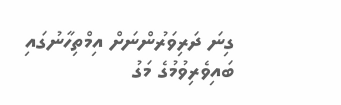ގިނަ ދަރިވަރުންނަށް އިމްތިހާނުގައި ބައިވެރިވުމުގެ މަގު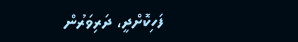ފަހިކޮށްދީ، ދަރިވަރުން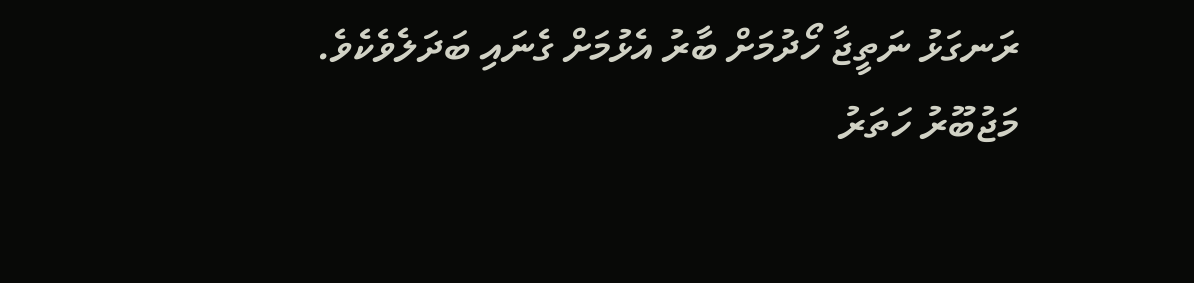ރަނގަޅު ނަތީޖާ ހޯދުމަށް ބާރު އެޅުމަށް ގެނައި ބަދަލެވެކެވެ.
މަޖުބޫރު ހަތަރު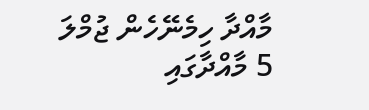މާއްދާ ހިމެނޭހެން ޖުމްލަ 5 މާއްދާގައި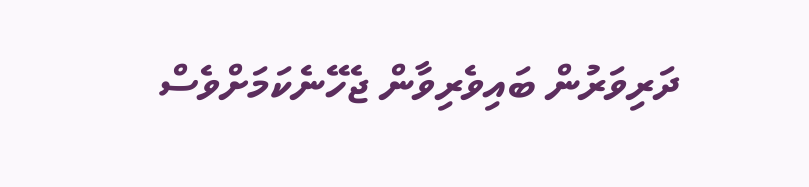ދަރިވަރުން ބައިވެރިވާން ޖެހޭނެކަމަށްވެސް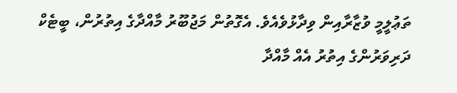ތަޢުލީމީ ވުޒާރާއިން ވިދާޅުވެއެވެ. އެގޮތުން މަޖުބޫރު މާއްދާގެ އިތުރުން، ބީޓެކް ދަރިވަރުންގެ އިތުރު އެއް މާއްދާ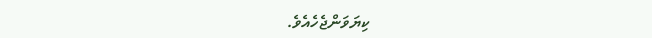ކިޔަވަންޖެހެއެވެ.